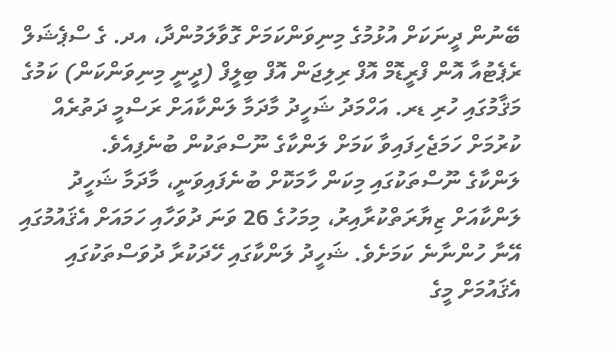ބޭނުން ދީނަކަށް އުޅުމުގެ މިނިވަންކަމަށް ގޮވާލަމުންދާ، އދ. ގެ ސްޕެޝަލް ރެޕެޓުއާ އޮން ފްރީޑޮމް އޮފް ރިލިޖަން އޮފް ބިލީފް (ދީނީ މިނިވަންކަން) ކަމުގެ މަޤާމުގައި ހުރި ޑރ. އަހްމަދު ޝަހީދު މާދަމާ ލަންކާއަށް ރަސްމީ ދަތުރެއް ކުރުމަށް ހަމަޖެހިފައިވާ ކަމަށް ލަންކާގެ ނޫސްތަކުން ބުނެފިއެވެ.
ލަންކާގެ ނޫސްތަކުގައި މިކަން ހާމަކޮށް ބުނެފައިވަނީ، މާދަމާ ޝަހީދު ލަންކާއަށް ޒިޔާރަތްކުރާއިރު، މިމަހުގެ 26 ވަނަ ދުވަހާއި ހަމައަށް އެޤައުމުގައި އޭނާ ހުންނާނެ ކަމަށެވެ. ޝަހީދު ލަންކާގައި ހޭދަކުރާ ދުވަސްތަކުގައި އެޤައުމަށް މީގެ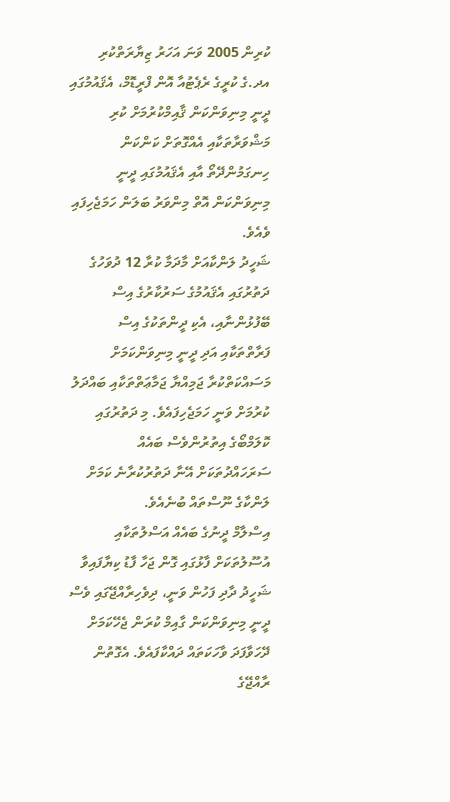ކުރިން 2005 ވަނަ އަހަރު ޒިޔާރަތްކުރި އދ.ގެ ކުރީގެ ރެޕެޓުއާ އޮން ފްރީޑޮމް، އެޤައުމުގައި ދީނީ މިނިވަންކަން ޤާއިމްކުރުމަށް ކުރި މަޝްވަރާތަކާއި އެއްގޮތަށް ކަންކަން ހިނގަމުންދޭތޯ އާއި އެޤައުމުގައި ދީނީ މިނިވަންކަން އޮތް މިންވަރު ބަލަން ހަމަޖެހިފައި ވެއެވެ.
ޝަހީދު ލަންކާއަށް މާދަމާ ކުރާ 12 ދުވަހުގެ ދަތުރުގައި އެޤައުމުގެ ސަރުކާރުގެ އިސް ބޭފުޅުންނާއި، އެކި ދީންތަކުގެ އިސް ފަރާތްތަކާއި އަދި ދީނީ މިނިވަންކަމަށް މަސައްކަތްކުރާ ޖަމިއްޔާ ޖަމާޢަތްތަކާއި ބައްދަލު ކުރުމަށް ވަނީ ހަމަޖެހިފައެވެ. މި ދަތުރުގައި ކޮލަމްބޯގެ އިތުރުންވެސް ބައެއް ސަރަހައްދުތަކަށް އޭނާ ދަތުރުކުރާނެ ކަމަށް ލަންކާގެ ނޫސްތައް ބުނެއެވެ.
އިސްލާމް ދީނުގެ ބައެއް އަސްލުތަކާއި އުސޫލުތަކަށް ފާޅުގައި ގޮން ޖަހާ ފާޑު ކިޔާފައިވާ ޝަހީދު ދާދި ފަހުން ވަނީ، ދިވެހިރާއްޖޭގައި ވެސް ދީނީ މިނިވަންކަން ގާއިމް ކުރަން ޖެހޭކަމަށް ދޭހަވާފަދަ ވާހަކަތައް ދައްކާފައެވެ. އެގޮތުން ރާއްޖޭގެ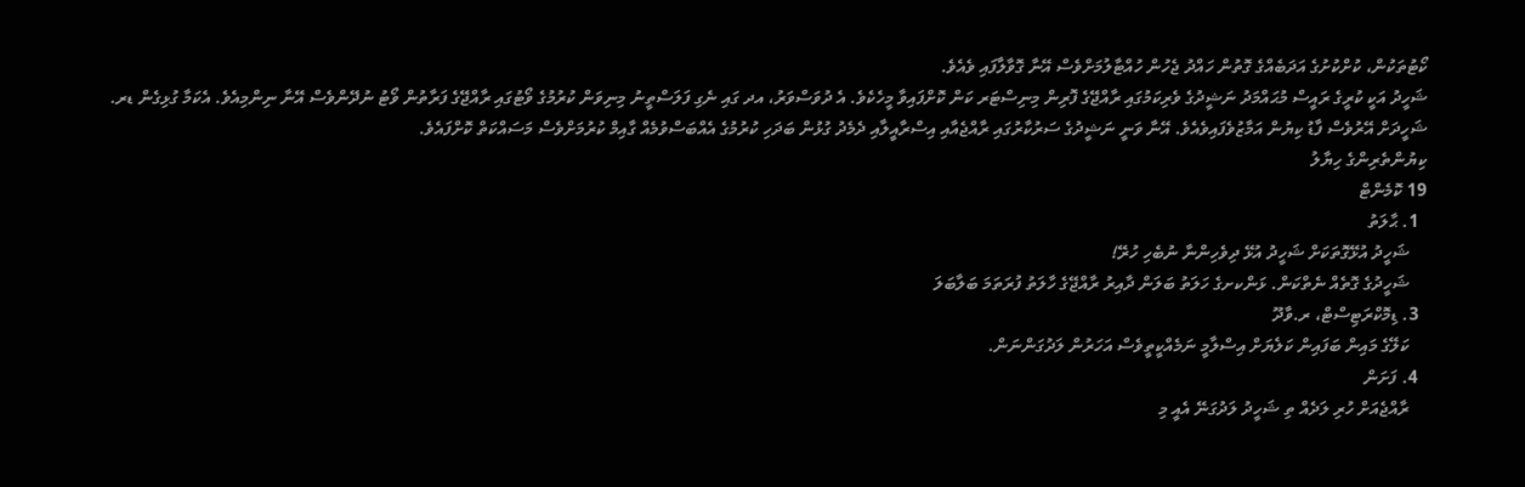ކޯޓުތަކުން، ކުށްކުށުގެ އަދަބެއްގެ ގޮތުން ހައްދު ޖެހުން ހުއްޓާލުމަށްވެސް އޭނާ ގޮވާލާފައި ވެއެވެ.
ޝަހީދު އަކީ ކުރީގެ ރައީސް މުޙައްމަދު ނަޝީދުގެ ވެރިކަމުގައި ރާއްޖޭގެ ފޮރިން މިނިސްޓަރ ކަން ކޮށްފައިވާ މީހެކެވެ. އެ ދުވަސްވަރު، އދ ގައި ނެގި ފަލަސްތީނު މިނިވަން ކުރުމުގެ ވޯޓުގައި ރާއްޖޭގެ ފަރާތުން ވޯޓު ނުދޭންވެސް އޭނާ ނިންމިއެވެ. އެކަމާ ގުޅިގެން ޑރ. ޝަހީދަށް އޭރުވެސް ފާޑު ކިޔުން އަމާޒުވެފައިވެއެވެ. އޭނާ ވަނީ ނަޝީދުގެ ސަރުކާރުގައި ރާއްޖެއާއި އިސްރާއީލާއި ދެމެދު ގުޅުން ބަދަހި ކުރުމުގެ އެއްބަސްވުމެއް ގާއިމް ކުރުމަށްވެސް މަސައްކަތް ކޮށްފައެވެ.
ކިޔުންތެރިންގެ ހިޔާލު
19 ކޮމެންޓް
  1. ޙާލަތު
    ޝަހީދު އުޅޭގޮތަކަށް ޝަހީދު އުޅޭ ދިވެހިންނާ ނުބެހި ހުރޭ!
    ޝަހީދުގެ ގޮތެއް ނެތްކަން. ޅަންކށގެ ހަލަތު ބަލަން ދާއިރު ރާއްޖޭގެ ހާލަތު ފުރަތަމަ ބަލާބަލަ
  3. ޑިމޮކްރަޓިސްޓް، ރ.ވާދޫ
    ކަލޭގެ މައިން ބަފައިން ކަލެޔަށް އިސްލާމީ ނަމެއްކީތީވެސް އަހަރުން ލަދުގަންނަން.
  4. ފަށަން
    ރާއްޖެއަށް ހުރި ލަދެއް ތި ޝަހީދު ލަދުގަނޭ އެއީ މި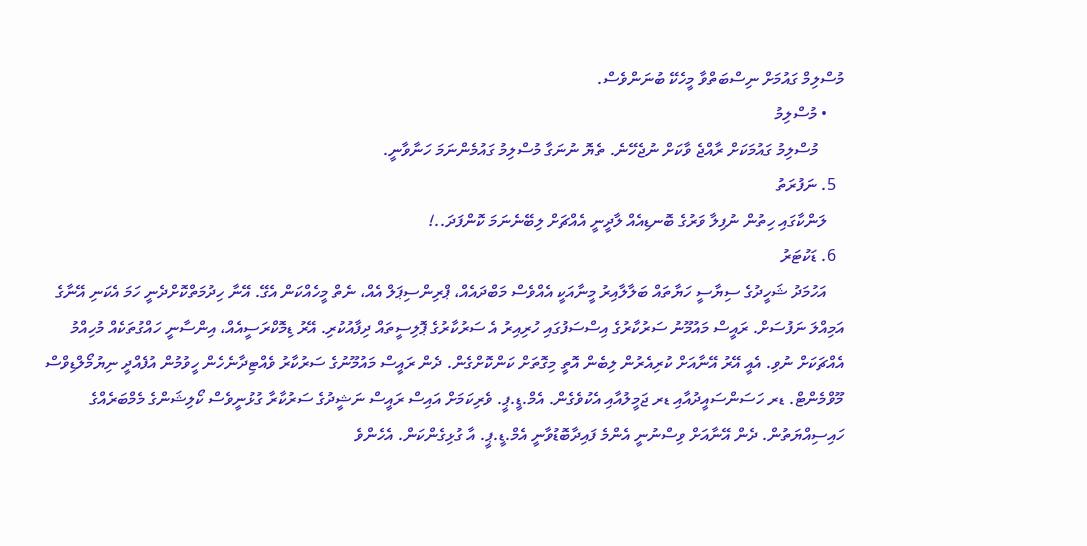މުސްލިމް ގައުމަށް ނިސްބަތްވާ މީހެކޭ ބުނަންވެސް.
    • މުސްލިމު
      މުސްލިމު ގައުމަކަށް ރާއްޖެ ވާކަށް ނުޖެހޭނެ. ތެޔޮ ނުނަގާ މުސްލިމު ގައުމެންނަމަ ހަނާވާނީ.
  5. ނަފުރަތު
    ލަންކާގައި ހިތުން ނުފިލާ ވަރުގެ ބޮނޑިއެއް ލާދީނީ އެއްޗަށް ލިބޭނެނަމަ ކޮންފަދަ..!
  6. ޑަކުޓަރު
    އަހުމަދު ޝަހީދުގެ ސިޔާސީ ހަޔާތައް ބަލާލާއިރު މީނާއަކީ އެއްވެސް މަބްދައެއް، ޕްރިންސިޕަލް އެއް، ނެތް މީހެއްކަން އެގޭ. އޭނާ ހިދުމަތްކޮށްދެނީ ހަމަ އެކަނި އޭނާގެ އަމިއްލަ ނަފުސަށް. ރައީސް މައުމޫނު ސަރުކާރުގެ އިސްސަފުގައި ހުރިއިރު އެ ސަރުކާރުގެ ޕޮލިސީތައް ދިފާއުކުރި. އޭރު ޑިމޮކްރަސީއެއް، އިންސާނީ ހައްގުތަކެއް މުހިއްމު އެއްޗަކަށް ނުވި. އެއީ އޭރު އޭނާއަށް ކުރިއެރުން ލިބެން އޮތީ މިގޮތަށް ކަންކޮށްގެން. ދެން ރައީސް މައުމޫނުގެ ސަރުކާރު ވެއްޓިދާނެހެން ހީވުމުން އުފެއްދީ ނިޔުމޯލްޑިވްސް މޫވްމެންޓް. ޑރ ހަސަންސައީދުއާއި ޑރ ޖަމީލުއާއި އެކުވެގެން. އެމް.ޑީ.ޕީ. ވެރިކަމަށް އައިސް ރައީސް ނަޝީދުގެ ސަރުކާރާ ގުޅުނީވެސް ކޯލިޝަންގެ މެމްބަރެއްގެ ހައިސިއްޔަތުން. ދެން އޭނާއަށް ވިސްނުނީ އެންމެ ފައިދާބޮޑުވާނީ އެމް.ޑީ.ޕީ. އާ ގުޅިގެންކަން. އެހެންވެ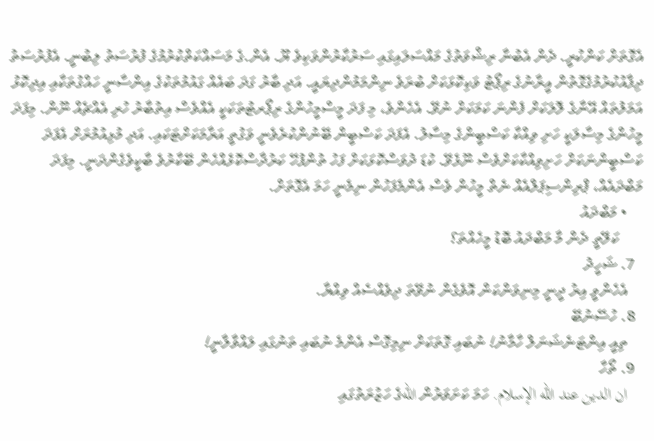އެގޮތަށް ކަންކުރީ. ދެން އެބުނާ ރިޝްވަތުގެ މައްސަލައިގައި ސަރުކާރުންވަކިވެ ޔޫ. އެން.ގެ މަސައްކަތްކުރުމުގެ ފުރުސަތު ލިބުނީ. އެފުރުސަތު ދިފާއުކުރުމުގެގޮތުން އީރާނުގެ ރިޕޯޓު ވަކިކޮޅަކަށް ބުރަވެ ނިންމަމުންދިޔައީ. އަދި ބާރު ގަދަ ބައެއް ގައުމުތަކުގެ އިންސާނީ ހައްގުތަކާއި އިދިކޮޅު އަމަލުތައް އޭނާގެ ލޮލަކަށް ފެންނަ ކަމަކަށް ނުވޭ. އެހެންވެ، މި ފަދަ މީސްމީހުންގެ ރިޕޯރޓުތަކަކީ އެއްވެސް އިތުބާރު ހުރި އެއްޗެއް ނޫން. މިފަދަ މީހުންގެ މިސާލަކީ ހަށި ވިއްކާ ކަސްބީންގެ މިސާލު. އެފަދަ ކަސްބީން ބޭނުންކުރެވެނީ ވަގުތީ އަރާމަކަށްޓަކައި. އަދި މުޅިއުމުރަށް އެފަދަ ކަސްބީންނަކަށް ހަށިވިއްކާކަށްވެސް ނޫޅެވޭ. ކުޑަ ދުވަސްކޮޅަކަށް ފަހު ތުންފުހޭ ކަރުދާސްކޮޅެއްހެން ބޭކާރުވެ ބާކީވެގެންދަނީ. މިފަދަ މަބްދައެއް، ޕްރިންސިޕަލްއެއް ނެތް މީހުން ވެސް އެންމެފަހުން ނިމެނީ ހަމަ އެގޮތަށް.
    • މަބްދައު
      ކަލޭތީ ދެން މާ މަބްދައު ބޮޑު މީހެއްތަ؟
  7. ޝަހީދު
    އެހެންވީ އިރު ދީނީ މިނިވަންކަން އޮވެގެން ނުވޭތަ ދިވެއްސެއް ވިއްޔާ.
  8. ހުސޭނުބޭ
    ތިއީ އިންޓަނެޝަނަލް ހާމާނު! ނުބައި ގޮތަކަށް ނިމިގޮސް އެންމެ ނުބައި ތަނުގައި ލައްވާލާނީ!
  9. ތޯހާ
    ان الدين عند الله الإسلام. ހަމަ ކަށަވަރުން اللهގެ ހަޒުރަތުގައި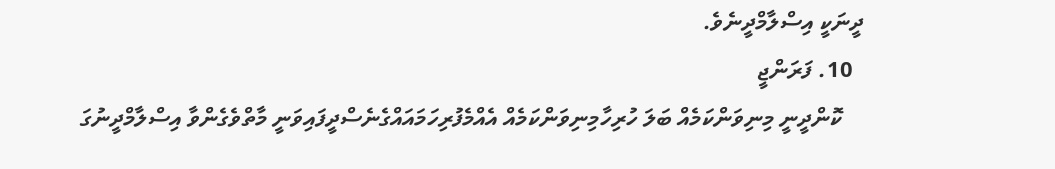ދީނަކީ އިސްލާމްދީނެވެ.
  10. ފަރަންޖީ
    ކޮންދީނީ މިނިވަންކަމެއް ބަލަ ހުރިހާމިނިވަންކަމެއް އެއްމެފުރިހަމައައްގެނެސްދީފައިވަނީ މާތްވެގެންވާ އިސްލާމްދީނުގަ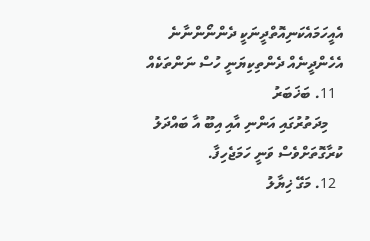އެއީހަމައެކަނިއޮތްދީނަކީ ދެންނޯންނާނެ އެހެންދީނެއް ދެންތިކިޔަނީ ހުސް ނަންތަކެއް
  11. ބަޚަބަރު
    މިދަތުރުގައި އަންނި އާއި އިބޫ އާ ބައްދަލު ކުރާގޮތަށްވެސް ވަނީ ހަމަޖެހިފާ.
  12. މަގޭ ޚިޔާލު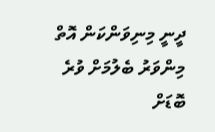ދީނީ މިނިވަންކަން އޮތް މިންވަރު ބެލުމަށް ވުރެ ބޮޑަށް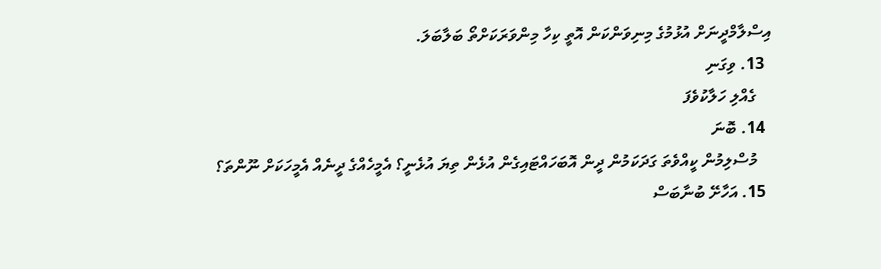އިސްލާމްދީނަށް އުޅުމުގެ މިނިވަންކަން އޮތީ ކިހާ މިންވަރަކަށްތޯ ބަލާބަލަ.
  13. ވިގަނި
    ގެއްލި ހަލާކުވެފަ
  14. ބޮނަ
    މުސްލިމުން ކީއްވެތަ ގަދަކަމުން ދީން އޮބަހައްޓައިގެން އުޅެން ތިޔަ އުޅެނީ؟ އެމީހެއްގެ ދީނެއް އެމީހަކަށް ނޫންތަ؟
  15. އަހާށޭ ބުނާބަސް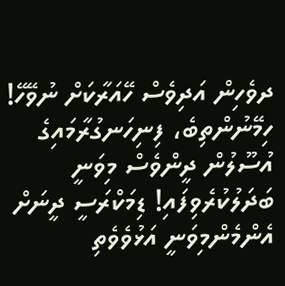ދވެހިން އަދިވެސް ހޭއަރާކަށް ނުވޭހޭ! ހިމޭނުންތިބެ، ފިނިހަނގުރާމައިގެ އުސޫލުން ދީންވެސް މިވަނީ ބަދަލުކުރެވިފައި! ޑިމަކްރަސީ ދީނަށް އެންމެންމިވަނީ އަޅުވެވެތި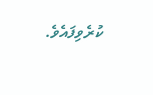ކުރެވިފައެވެ.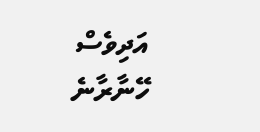އަދިވެސް ހޭނާރާނެ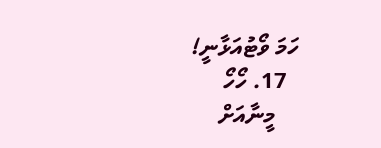ހަމަ ވޯޓުއަޅާނީ!
  17. ހޯހޯ
    މީނާއަށް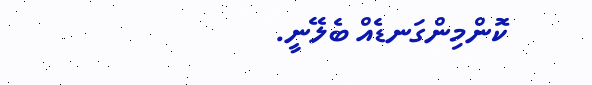ކޮންމިންގަނޑެއް ބެލޭނީ.